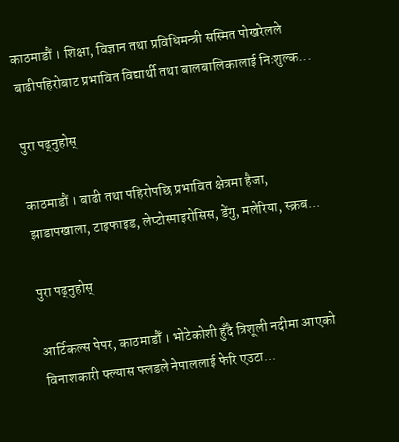काठमाडौं । शिक्षा, विज्ञान तथा प्रविधिमन्त्री सस्मित पोखरेलले बाढीपहिरोबाट प्रभावित विद्यार्थी तथा बालबालिकालाई निःशुल्क...

पुरा पढ्नुहोस्

काठमाडौं । बाढी तथा पहिरोपछि प्रभावित क्षेत्रमा हैजा, झाडापखाला, टाइफाइड, लेप्टोस्पाइरोसिस, डेंगु, मलेरिया, स्क्रब...

पुरा पढ्नुहोस्

आर्टिकल्स पेपर, काठमाडौँ । भोटेकोशी हुँदै त्रिशूली नदीमा आएको विनाशकारी फ्ल्यास फ्लडले नेपाललाई फेरि एउटा...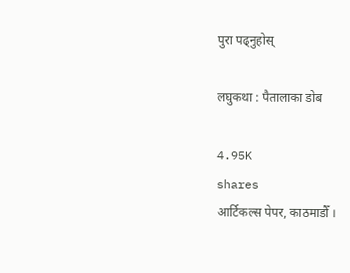पुरा पढ्नुहोस्

लघुकथा : पैतालाका डोब

4.95K
shares
आर्टिकल्स पेपर, काठमाडौँ ।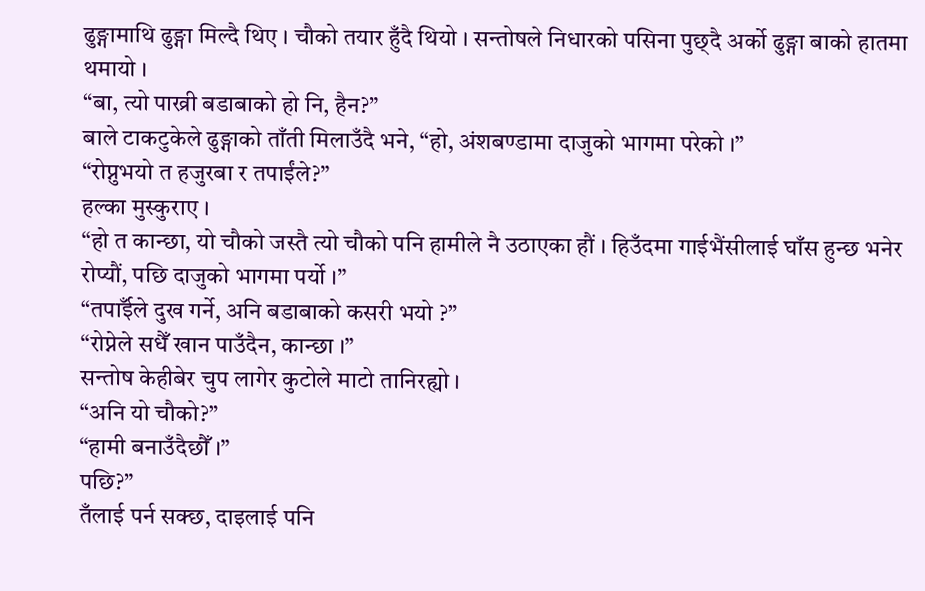ढुङ्गामाथि ढुङ्गा मिल्दै थिए । चौको तयार हुँदै थियो । सन्तोषले निधारको पसिना पुछ्दै अर्को ढुङ्गा बाको हातमा थमायो ।
“बा, त्यो पाख्री बडाबाको हो नि, हैन?”
बाले टाकटुकेले ढुङ्गाको ताँती मिलाउँदै भने, “हो, अंशबण्डामा दाजुको भागमा परेको ।”
“रोप्नुभयो त हजुरबा र तपाईंले?”
हल्का मुस्कुराए ।
“हो त कान्छा, यो चौको जस्तै त्यो चौको पनि हामीले नै उठाएका हौं । हिउँदमा गाईभैंसीलाई घाँस हुन्छ भनेर रोप्यौं, पछि दाजुको भागमा पर्यो ।”
“तपाईँले दुख गर्ने, अनि बडाबाको कसरी भयो ?”
“रोप्नेले सधैँ खान पाउँदैन, कान्छा ।”
सन्तोष केहीबेर चुप लागेर कुटोले माटो तानिरह्यो ।
“अनि यो चौको?”
“हामी बनाउँदैछौँ ।”
पछि?”
तँलाई पर्न सक्छ, दाइलाई पनि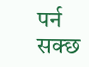पर्न सक्छ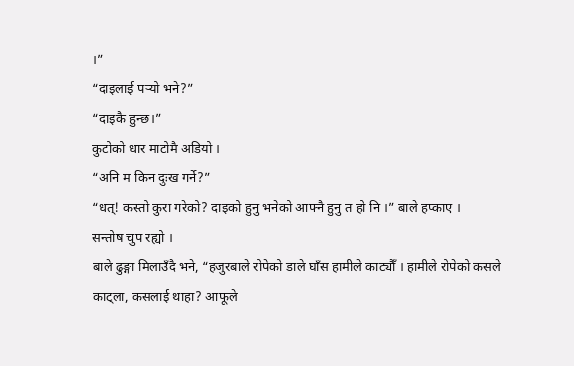।”
“दाइलाई पर्‍यो भने?”
“दाइकै हुन्छ।”
कुटोको धार माटोमै अडियो ।
“अनि म किन दुःख गर्ने?”
“धत्! कस्तो कुरा गरेको? दाइको हुनु भनेको आफ्नै हुनु त हो नि ।” बाले हप्काए ।
सन्तोष चुप रह्यो ।
बाले ढुङ्गा मिलाउँदै भने, “हजुरबाले रोपेको डाले घाँस हामीले काट्यौँ । हामीले रोपेको कसले काट्ला, कसलाई थाहा? आफूले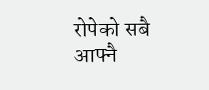रोपेको सबै आफ्नै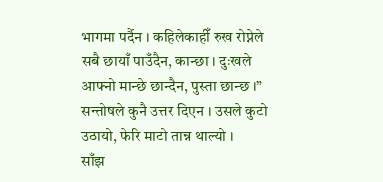भागमा पर्दैन । कहिलेकाहीँ रुख रोप्नेले सबै छायाँ पाउँदैन, कान्छा । दुःखले आफ्नो मान्छे छान्दैन, पुस्ता छान्छ ।”
सन्तोषले कुनै उत्तर दिएन । उसले कुटो उठायो, फेरि माटो तान्न थाल्यो ।
साँझ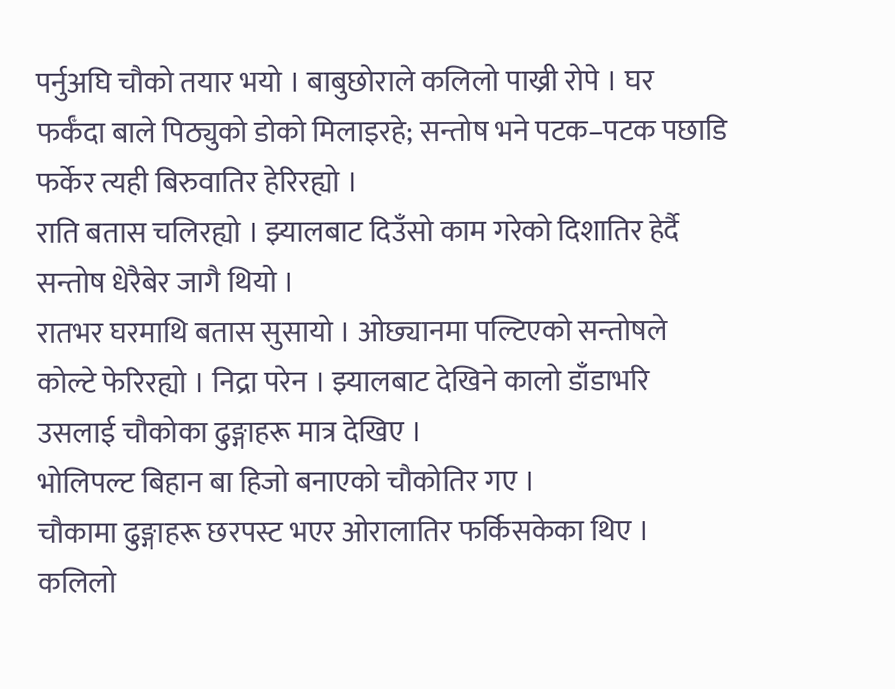पर्नुअघि चौको तयार भयो । बाबुछोराले कलिलो पाख्री रोपे । घर फर्कँदा बाले पिठ्युको डोको मिलाइरहे; सन्तोष भने पटक–पटक पछाडि फर्केर त्यही बिरुवातिर हेरिरह्यो ।
राति बतास चलिरह्यो । झ्यालबाट दिउँसो काम गरेको दिशातिर हेर्दै सन्तोष धेरैबेर जागै थियो ।
रातभर घरमाथि बतास सुसायो । ओछ्यानमा पल्टिएको सन्तोषले कोल्टे फेरिरह्यो । निद्रा परेन । झ्यालबाट देखिने कालो डाँडाभरि उसलाई चौकोका ढुङ्गाहरू मात्र देखिए ।
भोलिपल्ट बिहान बा हिजो बनाएको चौकोतिर गए ।
चौकामा ढुङ्गाहरू छरपस्ट भएर ओरालातिर फर्किसकेका थिए ।
कलिलो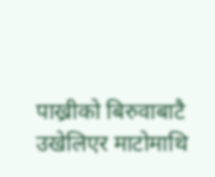पाख्रीको बिरुवाबाटै उखेलिएर माटोमाथि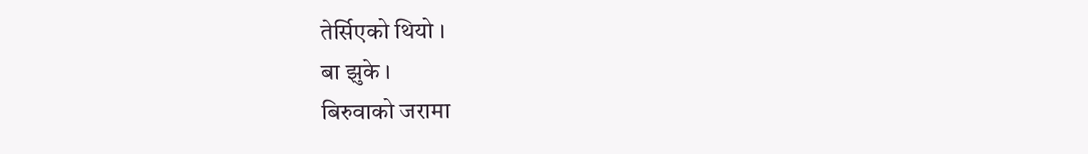तेर्सिएको थियो ।
बा झुके ।
बिरुवाको जरामा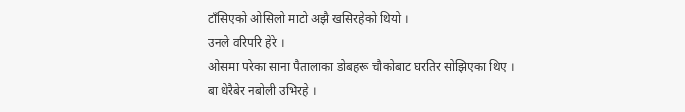टाँसिएको ओसिलो माटो अझै खसिरहेको थियो ।
उनले वरिपरि हेरे ।
ओसमा परेका साना पैतालाका डोबहरू चौकोबाट घरतिर सोझिएका थिए ।
बा धेरैबेर नबोली उभिरहे ।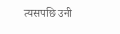त्यसपछि उनी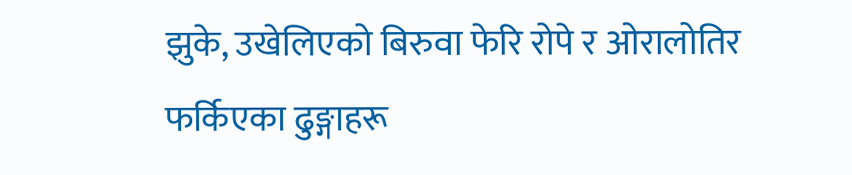झुके, उखेलिएको बिरुवा फेरि रोपे र ओरालोतिर फर्किएका ढुङ्गाहरू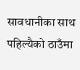सावधानीका साथ पहिल्यैको ठाउँमा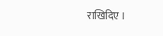राखिदिए ।